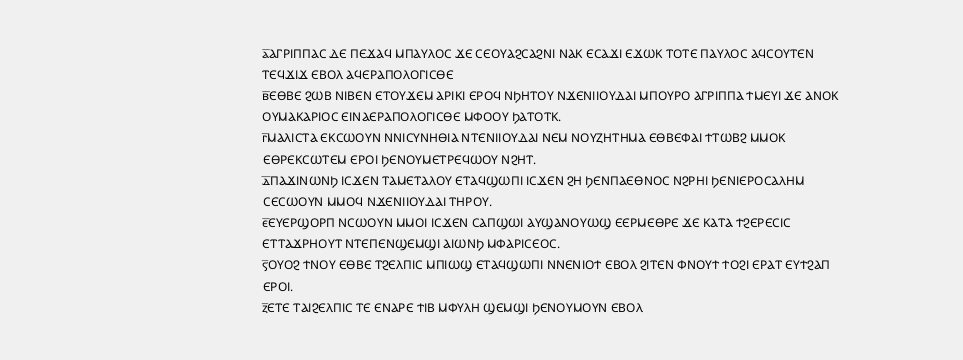ⲁ̅ⲀⲄⲢⲒⲠⲠⲀⲤ ⲆⲈ ⲠⲈϪⲀϤ ⲘⲠⲀⲨⲖⲞⲤ ϪⲈ ⲤⲈⲞⲨⲀϨⲤⲀϨⲚⲒ ⲚⲀⲔ ⲈⲤⲀϪⲒ ⲈϪⲰⲔ ⲦⲞⲦⲈ ⲠⲀⲨⲖⲞⲤ ⲀϤⲤⲞⲨⲦⲈⲚ ⲦⲈϤϪⲒϪ ⲈⲂⲞⲖ ⲀϤⲈⲢⲀⲠⲞⲖⲞⲄⲒⲤⲐⲈ
ⲃ̅ⲈⲐⲂⲈ ϨⲰⲂ ⲚⲒⲂⲈⲚ ⲈⲦⲞⲨϪⲈⲘ ⲀⲢⲒⲔⲒ ⲈⲢⲞϤ ⲚϦⲎⲦⲞⲨ ⲚϪⲈⲚⲒⲒⲞⲨⲆⲀⲒ ⲘⲠⲞⲨⲢⲞ ⲀⲄⲢⲒⲠⲠⲀ ϮⲘⲈⲨⲒ ϪⲈ ⲀⲚⲞⲔ ⲞⲨⲘⲀⲔⲀⲢⲒⲞⲤ ⲈⲒⲚⲀⲈⲢⲀⲠⲞⲖⲞⲄⲒⲤⲐⲈ ⲘⲪⲞⲞⲨ ϦⲀⲦⲞⲦⲔ.
ⲅ̅ⲘⲀⲖⲒⲤⲦⲀ ⲈⲔⲤⲰⲞⲨⲚ ⲚⲚⲒⲤⲨⲚⲎⲐⲒⲀ ⲚⲦⲈⲚⲒⲒⲞⲨⲆⲀⲒ ⲚⲈⲘ ⲚⲞⲨⲌⲎⲦⲎⲘⲀ ⲈⲐⲂⲈⲪⲀⲒ ϮⲦⲰⲂϨ ⲘⲘⲞⲔ ⲈⲐⲢⲈⲔⲤⲰⲦⲈⲘ ⲈⲢⲞⲒ ϦⲈⲚⲞⲨⲘⲈⲦⲢⲈϤⲰⲞⲨ ⲚϨⲎⲦ.
ⲇ̅ⲠⲀϪⲒⲚⲰⲚϦ ⲒⲤϪⲈⲚ ⲦⲀⲘⲈⲦⲀⲖⲞⲨ ⲈⲦⲀϤϢⲰⲠⲒ ⲒⲤϪⲈⲚ ϨⲎ ϦⲈⲚⲠⲀⲈⲐⲚⲞⲤ ⲚϨⲢⲎⲒ ϦⲈⲚⲒⲈⲢⲞⲤⲀⲖⲎⲘ ⲤⲈⲤⲰⲞⲨⲚ ⲘⲘⲞϤ ⲚϪⲈⲚⲒⲒⲞⲨⲆⲀⲒ ⲦⲎⲢⲞⲨ.
ⲉ̅ⲈⲨⲈⲢϢⲞⲢⲠ ⲚⲤⲰⲞⲨⲚ ⲘⲘⲞⲒ ⲒⲤϪⲈⲚ ⲤⲀⲠϢⲰⲒ ⲀⲨϢⲀⲚⲞⲨⲰϢ ⲈⲈⲢⲘⲈⲐⲢⲈ ϪⲈ ⲔⲀⲦⲀ ϮϨⲈⲢⲈⲤⲒⲤ ⲈⲦⲦⲀϪⲢⲎⲞⲨⲦ ⲚⲦⲈⲠⲈⲚϢⲈⲘϢⲒ ⲀⲒⲰⲚϦ ⲘⲪⲀⲢⲒⲤⲈⲞⲤ.
ⲋ̅ⲞⲨⲞϨ ϮⲚⲞⲨ ⲈⲐⲂⲈ ⲦϨⲈⲖⲠⲒⲤ ⲘⲠⲒⲰϢ ⲈⲦⲀϤϢⲰⲠⲒ ⲚⲚⲈⲚⲒⲞϮ ⲈⲂⲞⲖ ϨⲒⲦⲈⲚ ⲪⲚⲞⲨϮ ϮⲞϨⲒ ⲈⲢⲀⲦ ⲈⲨϮϨⲀⲠ ⲈⲢⲞⲒ.
ⲍ̅ⲈⲦⲈ ⲦⲀⲒϨⲈⲖⲠⲒⲤ ⲦⲈ ⲈⲚⲀⲢⲈ ϮⲒⲂ ⲘⲪⲨⲖⲎ ϢⲈⲘϢⲒ ϦⲈⲚⲞⲨⲘⲞⲨⲚ ⲈⲂⲞⲖ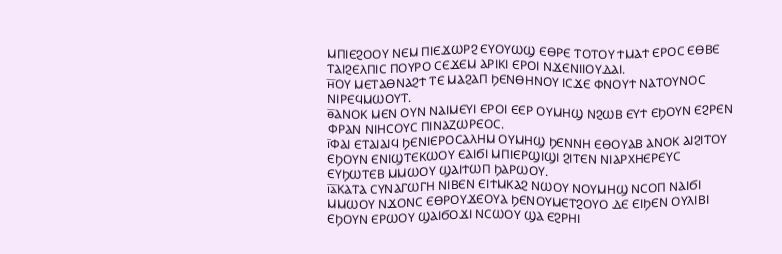ⲘⲠⲒⲈϨⲞⲞⲨ ⲚⲈⲘ ⲠⲒⲈϪⲰⲢϨ ⲈⲨⲞⲨⲰϢ ⲈⲐⲢⲈ ⲦⲞⲦⲞⲨ ϮⲘⲀϮ ⲈⲢⲞⲤ ⲈⲐⲂⲈ ⲦⲀⲒϨⲈⲖⲠⲒⲤ ⲠⲞⲨⲢⲞ ⲤⲈϪⲈⲘ ⲀⲢⲒⲔⲒ ⲈⲢⲞⲒ ⲚϪⲈⲚⲒⲒⲞⲨⲆⲀⲒ.
ⲏ̅ⲞⲨ ⲘⲈⲦⲀⲐⲚⲀϨϮ ⲦⲈ ⲘⲀϨⲀⲠ ϦⲈⲚⲐⲎⲚⲞⲨ ⲒⲤϪⲈ ⲪⲚⲞⲨϮ ⲚⲀⲦⲞⲨⲚⲞⲤ ⲚⲒⲢⲈϤⲘⲰⲞⲨⲦ.
ⲑ̅ⲀⲚⲞⲔ ⲘⲈⲚ ⲞⲨⲚ ⲚⲀⲒⲘⲈⲨⲒ ⲈⲢⲞⲒ ⲈⲈⲢ ⲞⲨⲘⲎϢ ⲚϨⲰⲂ ⲈⲨϮ ⲈϦⲞⲨⲚ ⲈϨⲢⲈⲚ ⲪⲢⲀⲚ ⲚⲒⲎⲤⲞⲨⲤ ⲠⲒⲚⲀⲌⲰⲢⲈⲞⲤ.
ⲓ̅ⲪⲀⲒ ⲈⲦⲀⲒⲀⲒϤ ϦⲈⲚⲒⲈⲢⲞⲤⲀⲖⲎⲘ ⲞⲨⲘⲎϢ ϦⲈⲚⲚⲎ ⲈⲐⲞⲨⲀⲂ ⲀⲚⲞⲔ ⲀⲒϨⲒⲦⲞⲨ ⲈϦⲞⲨⲚ ⲈⲚⲒϢⲦⲈⲔⲰⲞⲨ ⲈⲀⲒϬⲒ ⲘⲠⲒⲈⲢϢⲒϢⲒ ϨⲒⲦⲈⲚ ⲚⲒⲀⲢⲬⲎⲈⲢⲈⲨⲤ ⲈⲨϦⲰⲦⲈⲂ ⲘⲘⲰⲞⲨ ϢⲀⲒϮⲰⲠ ϦⲀⲢⲰⲞⲨ.
ⲓ̅ⲁ̅ⲔⲀⲦⲀ ⲤⲨⲚⲀⲄⲰⲄⲎ ⲚⲒⲂⲈⲚ ⲈⲒϮⲘⲔⲀϨ ⲚⲰⲞⲨ ⲚⲞⲨⲘⲎϢ ⲚⲤⲞⲠ ⲚⲀⲒϬⲒ ⲘⲘⲰⲞⲨ ⲚϪⲞⲚⲤ ⲈⲐⲢⲞⲨϪⲈⲞⲨⲀ ϦⲈⲚⲞⲨⲘⲈⲦϨⲞⲨⲞ ⲆⲈ ⲈⲒϦⲈⲚ ⲞⲨⲖⲒⲂⲒ ⲈϦⲞⲨⲚ ⲈⲢⲰⲞⲨ ϢⲀⲒϬⲞϪⲒ ⲚⲤⲰⲞⲨ ϢⲀ ⲈϨⲢⲎⲒ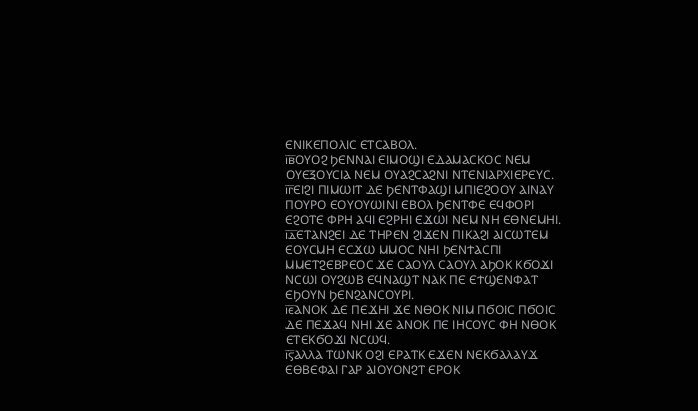ⲈⲚⲒⲔⲈⲠⲞⲖⲒⲤ ⲈⲦⲤⲀⲂⲞⲖ.
ⲓ̅ⲃ̅ⲞⲨⲞϨ ϦⲈⲚⲚⲀⲒ ⲈⲒⲘⲞϢⲒ ⲈⲆⲀⲘⲀⲤⲔⲞⲤ ⲚⲈⲘ ⲞⲨⲈⲜⲞⲨⲤⲒⲀ ⲚⲈⲘ ⲞⲨⲀϨⲤⲀϨⲚⲒ ⲚⲦⲈⲚⲒⲀⲢⲬⲒⲈⲢⲈⲨⲤ.
ⲓ̅ⲅ̅ⲈⲒϨⲒ ⲠⲒⲘⲰⲒⲦ ⲆⲈ ϦⲈⲚⲦⲪⲀϢⲒ ⲘⲠⲒⲈϨⲞⲞⲨ ⲀⲒⲚⲀⲨ ⲠⲞⲨⲢⲞ ⲈⲞⲨⲞⲨⲰⲒⲚⲒ ⲈⲂⲞⲖ ϦⲈⲚⲦⲪⲈ ⲈϤⲪⲞⲢⲒ ⲈϨⲞⲦⲈ ⲪⲢⲎ ⲀϤⲒ ⲈϨⲢⲎⲒ ⲈϪⲰⲒ ⲚⲈⲘ ⲚⲎ ⲈⲐⲚⲈⲘⲎⲒ.
ⲓ̅ⲇ̅ⲈⲦⲀⲚϨⲈⲒ ⲆⲈ ⲦⲎⲢⲈⲚ ϨⲒϪⲈⲚ ⲠⲒⲔⲀϨⲒ ⲀⲒⲤⲰⲦⲈⲘ ⲈⲞⲨⲤⲘⲎ ⲈⲤϪⲰ ⲘⲘⲞⲤ ⲚⲎⲒ ϦⲈⲚϮⲀⲤⲠⲒ ⲘⲘⲈⲦϨⲈⲂⲢⲈⲞⲤ ϪⲈ ⲤⲀⲞⲨⲖ ⲤⲀⲞⲨⲖ ⲀϦⲞⲔ ⲔϬⲞϪⲒ ⲚⲤⲰⲒ ⲞⲨϨⲰⲂ ⲈϤⲚⲀϢⲦ ⲚⲀⲔ ⲠⲈ ⲈϮϢⲈⲚⲪⲀⲦ ⲈϦⲞⲨⲚ ϦⲈⲚϨⲀⲚⲤⲞⲨⲢⲒ.
ⲓ̅ⲉ̅ⲀⲚⲞⲔ ⲆⲈ ⲠⲈϪⲎⲒ ϪⲈ ⲚⲐⲞⲔ ⲚⲒⲘ ⲠϬⲞⲒⲤ ⲠϬⲞⲒⲤ ⲆⲈ ⲠⲈϪⲀϤ ⲚⲎⲒ ϪⲈ ⲀⲚⲞⲔ ⲠⲈ ⲒⲎⲤⲞⲨⲤ ⲪⲎ ⲚⲐⲞⲔ ⲈⲦⲈⲔϬⲞϪⲒ ⲚⲤⲰϤ.
ⲓ̅ⲋ̅ⲀⲖⲖⲀ ⲦⲰⲚⲔ ⲞϨⲒ ⲈⲢⲀⲦⲔ ⲈϪⲈⲚ ⲚⲈⲔϬⲀⲖⲀⲨϪ ⲈⲐⲂⲈⲪⲀⲒ ⲄⲀⲢ ⲀⲒⲞⲨⲞⲚϨⲦ ⲈⲢⲞⲔ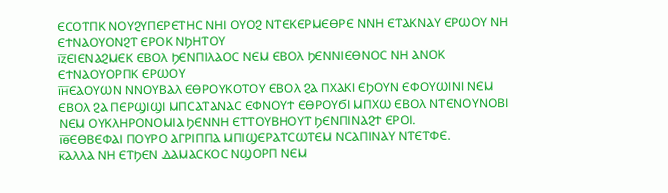ⲈⲤⲞⲦⲠⲔ ⲚⲞⲨϨⲨⲠⲈⲢⲈⲦⲎⲤ ⲚⲎⲒ ⲞⲨⲞϨ ⲚⲦⲈⲔⲈⲢⲘⲈⲐⲢⲈ ⲚⲚⲎ ⲈⲦⲀⲔⲚⲀⲨ ⲈⲢⲰⲞⲨ ⲚⲎ ⲈϮⲚⲀⲞⲨⲞⲚϨⲦ ⲈⲢⲞⲔ ⲚϦⲎⲦⲞⲨ
ⲓ̅ⲍ̅ⲈⲒⲈⲚⲀϨⲘⲈⲔ ⲈⲂⲞⲖ ϦⲈⲚⲠⲒⲖⲀⲞⲤ ⲚⲈⲘ ⲈⲂⲞⲖ ϦⲈⲚⲚⲒⲈⲐⲚⲞⲤ ⲚⲎ ⲀⲚⲞⲔ ⲈϮⲚⲀⲞⲨⲞⲢⲠⲔ ⲈⲢⲰⲞⲨ
ⲓ̅ⲏ̅ⲈⲀⲞⲨⲰⲚ ⲚⲚⲞⲨⲂⲀⲖ ⲈⲐⲢⲞⲨⲔⲞⲦⲞⲨ ⲈⲂⲞⲖ ϨⲀ ⲠⲬⲀⲔⲒ ⲈϦⲞⲨⲚ ⲈⲪⲞⲨⲰⲒⲚⲒ ⲚⲈⲘ ⲈⲂⲞⲖ ϨⲀ ⲠⲈⲢϢⲒϢⲒ ⲘⲠⲤⲀⲦⲀⲚⲀⲤ ⲈⲪⲚⲞⲨϮ ⲈⲐⲢⲞⲨϬⲒ ⲘⲠⲬⲰ ⲈⲂⲞⲖ ⲚⲦⲈⲚⲞⲨⲚⲞⲂⲒ ⲚⲈⲘ ⲞⲨⲔⲖⲎⲢⲞⲚⲞⲘⲒⲀ ϦⲈⲚⲚⲎ ⲈⲦⲦⲞⲨⲂⲎⲞⲨⲦ ϦⲈⲚⲠⲒⲚⲀϨϮ ⲈⲢⲞⲒ.
ⲓ̅ⲑ̅ⲈⲐⲂⲈⲪⲀⲒ ⲠⲞⲨⲢⲞ ⲀⲄⲢⲒⲠⲠⲀ ⲘⲠⲒϢⲈⲢⲀⲦⲤⲰⲦⲈⲘ ⲚⲤⲀⲠⲒⲚⲀⲨ ⲚⲦⲈⲦⲪⲈ.
ⲕ̅ⲀⲖⲖⲀ ⲚⲎ ⲈⲦϦⲈⲚ ⲆⲀⲘⲀⲤⲔⲞⲤ ⲚϢⲞⲢⲠ ⲚⲈⲘ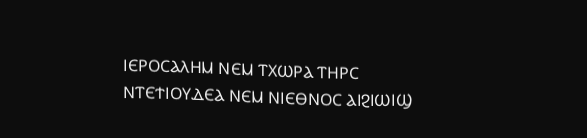ⲒⲈⲢⲞⲤⲀⲖⲎⲘ ⲚⲈⲘ ⲦⲬⲰⲢⲀ ⲦⲎⲢⲤ ⲚⲦⲈϮⲒⲞⲨⲆⲈⲀ ⲚⲈⲘ ⲚⲒⲈⲐⲚⲞⲤ ⲀⲒϨⲒⲰⲒϢ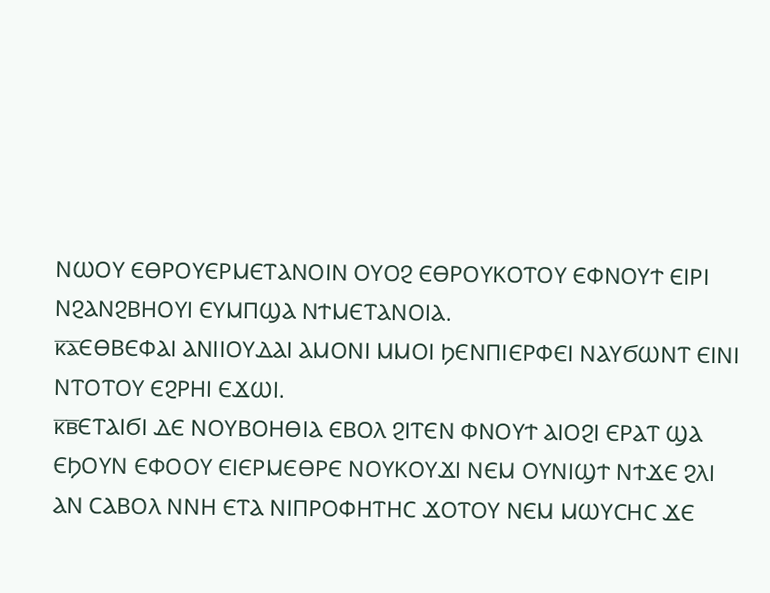ⲚⲰⲞⲨ ⲈⲐⲢⲞⲨⲈⲢⲘⲈⲦⲀⲚⲞⲒⲚ ⲞⲨⲞϨ ⲈⲐⲢⲞⲨⲔⲞⲦⲞⲨ ⲈⲪⲚⲞⲨϮ ⲈⲒⲢⲒ ⲚϨⲀⲚϨⲂⲎⲞⲨⲒ ⲈⲨⲘⲠϢⲀ ⲚϮⲘⲈⲦⲀⲚⲞⲒⲀ.
ⲕ̅ⲁ̅ⲈⲐⲂⲈⲪⲀⲒ ⲀⲚⲒⲒⲞⲨⲆⲀⲒ ⲀⲘⲞⲚⲒ ⲘⲘⲞⲒ ϦⲈⲚⲠⲒⲈⲢⲪⲈⲒ ⲚⲀⲨϬⲰⲚⲦ ⲈⲒⲚⲒ ⲚⲦⲞⲦⲞⲨ ⲈϨⲢⲎⲒ ⲈϪⲰⲒ.
ⲕ̅ⲃ̅ⲈⲦⲀⲒϬⲒ ⲆⲈ ⲚⲞⲨⲂⲞⲎⲐⲒⲀ ⲈⲂⲞⲖ ϨⲒⲦⲈⲚ ⲪⲚⲞⲨϮ ⲀⲒⲞϨⲒ ⲈⲢⲀⲦ ϢⲀ ⲈϦⲞⲨⲚ ⲈⲪⲞⲞⲨ ⲈⲒⲈⲢⲘⲈⲐⲢⲈ ⲚⲞⲨⲔⲞⲨϪⲒ ⲚⲈⲘ ⲞⲨⲚⲒϢϮ ⲚϮϪⲈ ϨⲖⲒ ⲀⲚ ⲤⲀⲂⲞⲖ ⲚⲚⲎ ⲈⲦⲀ ⲚⲒⲠⲢⲞⲪⲎⲦⲎⲤ ϪⲞⲦⲞⲨ ⲚⲈⲘ ⲘⲰⲨⲤⲎⲤ ϪⲈ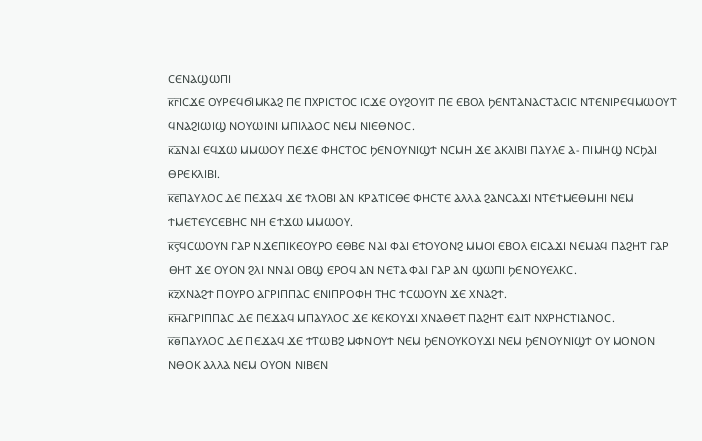ⲤⲈⲚⲀϢⲰⲠⲒ
ⲕ̅ⲅ̅ⲒⲤϪⲈ ⲞⲨⲢⲈϤϬⲒⲘⲔⲀϨ ⲠⲈ ⲠⲬⲢⲒⲤⲦⲞⲤ ⲒⲤϪⲈ ⲞⲨϨⲞⲨⲒⲦ ⲠⲈ ⲈⲂⲞⲖ ϦⲈⲚⲦⲀⲚⲀⲤⲦⲀⲤⲒⲤ ⲚⲦⲈⲚⲒⲢⲈϤⲘⲰⲞⲨⲦ ϤⲚⲀϨⲒⲰⲒϢ ⲚⲞⲨⲰⲒⲚⲒ ⲘⲠⲒⲖⲀⲞⲤ ⲚⲈⲘ ⲚⲒⲈⲐⲚⲞⲤ.
ⲕ̅ⲇ̅ⲚⲀⲒ ⲈϤϪⲰ ⲘⲘⲰⲞⲨ ⲠⲈϪⲈ ⲪⲎⲤⲦⲞⲤ ϦⲈⲚⲞⲨⲚⲒϢϮ ⲚⲤⲘⲎ ϪⲈ ⲀⲔⲖⲒⲂⲒ ⲠⲀⲨⲖⲈ Ⲁ- ⲠⲒⲘⲎϢ ⲚⲤϦⲀⲒ ⲐⲢⲈⲔⲖⲒⲂⲒ.
ⲕ̅ⲉ̅ⲠⲀⲨⲖⲞⲤ ⲆⲈ ⲠⲈϪⲀϤ ϪⲈ ϮⲖⲞⲂⲒ ⲀⲚ ⲔⲢⲀⲦⲒⲤⲐⲈ ⲪⲎⲤⲦⲈ ⲀⲖⲖⲀ ϨⲀⲚⲤⲀϪⲒ ⲚⲦⲈϮⲘⲈⲐⲘⲎⲒ ⲚⲈⲘ ϮⲘⲈⲦⲈⲨⲤⲈⲂⲎⲤ ⲚⲎ ⲈϮϪⲰ ⲘⲘⲰⲞⲨ.
ⲕ̅ⲋ̅ϤⲤⲰⲞⲨⲚ ⲄⲀⲢ ⲚϪⲈⲠⲒⲔⲈⲞⲨⲢⲞ ⲈⲐⲂⲈ ⲚⲀⲒ ⲪⲀⲒ ⲈϮⲞⲨⲞⲚϨ ⲘⲘⲞⲒ ⲈⲂⲞⲖ ⲈⲒⲤⲀϪⲒ ⲚⲈⲘⲀϤ ⲠⲀϨⲎⲦ ⲄⲀⲢ ⲐⲎⲦ ϪⲈ ⲞⲨⲞⲚ ϨⲖⲒ ⲚⲚⲀⲒ ⲞⲂϢ ⲈⲢⲞϤ ⲀⲚ ⲚⲈⲦⲀ ⲪⲀⲒ ⲄⲀⲢ ⲀⲚ ϢⲰⲠⲒ ϦⲈⲚⲞⲨⲈⲖⲔⲤ.
ⲕ̅ⲍ̅ⲬⲚⲀϨϮ ⲠⲞⲨⲢⲞ ⲀⲄⲢⲒⲠⲠⲀⲤ ⲈⲚⲒⲠⲢⲞⲪⲎ ⲦⲎⲤ ϮⲤⲰⲞⲨⲚ ϪⲈ ⲬⲚⲀϨϮ.
ⲕ̅ⲏ̅ⲀⲄⲢⲒⲠⲠⲀⲤ ⲆⲈ ⲠⲈϪⲀϤ ⲘⲠⲀⲨⲖⲞⲤ ϪⲈ ⲔⲈⲔⲞⲨϪⲒ ⲬⲚⲀⲐⲈⲦ ⲠⲀϨⲎⲦ ⲈⲀⲒⲦ ⲚⲬⲢⲎⲤⲦⲒⲀⲚⲞⲤ.
ⲕ̅ⲑ̅ⲠⲀⲨⲖⲞⲤ ⲆⲈ ⲠⲈϪⲀϤ ϪⲈ ϮⲦⲰⲂϨ ⲘⲪⲚⲞⲨϮ ⲚⲈⲘ ϦⲈⲚⲞⲨⲔⲞⲨϪⲒ ⲚⲈⲘ ϦⲈⲚⲞⲨⲚⲒϢϮ ⲞⲨ ⲘⲞⲚⲞⲚ ⲚⲐⲞⲔ ⲀⲖⲖⲀ ⲚⲈⲘ ⲞⲨⲞⲚ ⲚⲒⲂⲈⲚ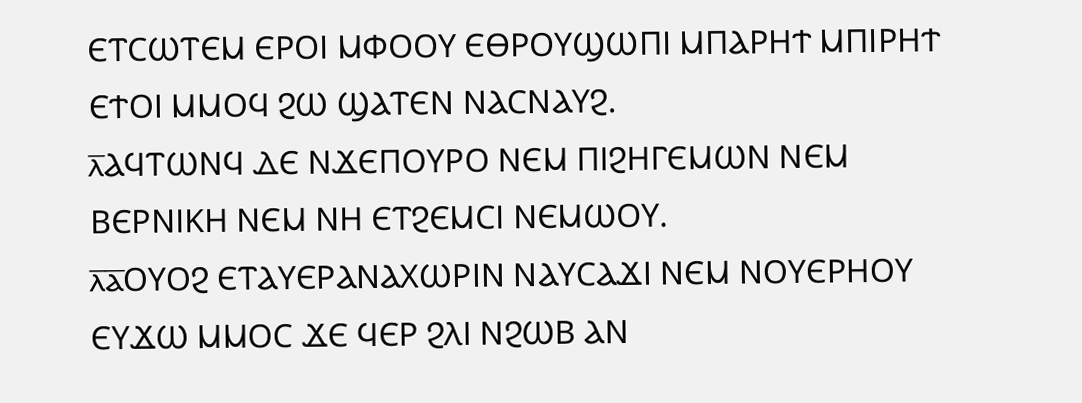ⲈⲦⲤⲰⲦⲈⲘ ⲈⲢⲞⲒ ⲘⲪⲞⲞⲨ ⲈⲐⲢⲞⲨϢⲰⲠⲒ ⲘⲠⲀⲢⲎϮ ⲘⲠⲒⲢⲎϮ ⲈϮⲞⲒ ⲘⲘⲞϤ ϨⲰ ϢⲀⲦⲈⲚ ⲚⲀⲤⲚⲀⲨϨ.
ⲗ̅ⲀϤⲦⲰⲚϤ ⲆⲈ ⲚϪⲈⲠⲞⲨⲢⲞ ⲚⲈⲘ ⲠⲒϨⲎⲄⲈⲘⲰⲚ ⲚⲈⲘ ⲂⲈⲢⲚⲒⲔⲎ ⲚⲈⲘ ⲚⲎ ⲈⲦϨⲈⲘⲤⲒ ⲚⲈⲘⲰⲞⲨ.
ⲗ̅ⲁ̅ⲞⲨⲞϨ ⲈⲦⲀⲨⲈⲢⲀⲚⲀⲬⲰⲢⲒⲚ ⲚⲀⲨⲤⲀϪⲒ ⲚⲈⲘ ⲚⲞⲨⲈⲢⲎⲞⲨ ⲈⲨϪⲰ ⲘⲘⲞⲤ ϪⲈ ϤⲈⲢ ϨⲖⲒ ⲚϨⲰⲂ ⲀⲚ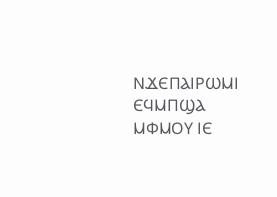ⲚϪⲈⲠⲀⲒⲢⲰⲘⲒ ⲈϤⲘⲠϢⲀ ⲘⲪⲘⲞⲨ ⲒⲈ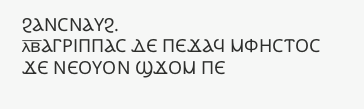ϨⲀⲚⲤⲚⲀⲨϨ.
ⲗ̅ⲃ̅ⲀⲄⲢⲒⲠⲠⲀⲤ ⲆⲈ ⲠⲈϪⲀϤ ⲘⲪⲎⲤⲦⲞⲤ ϪⲈ ⲚⲈⲞⲨⲞⲚ ϢϪⲞⲘ ⲠⲈ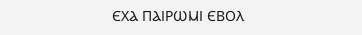ⲈⲬⲀ ⲠⲀⲒⲢⲰⲘⲒ ⲈⲂⲞⲖ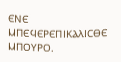ⲈⲚⲈ ⲘⲠⲈϤⲈⲢⲈⲠⲒⲔⲀⲖⲒⲤⲐⲈ ⲘⲠⲞⲨⲢⲞ.